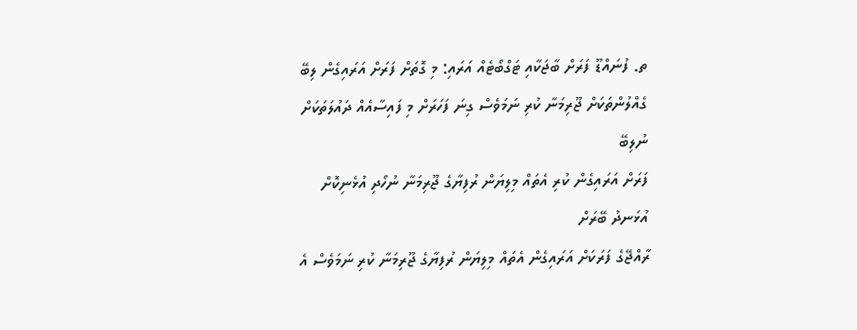ތ. ފުނައްޑޫ ފަރަށް ބާޖަކާއި ޓަގްބޯޓެއް އަރައި: މި ގޮތަށް ފަރަށް އަރައިގެން ލިބޭ ގެއްލުންތަކަށް ޖޫރިމަނާ ކުރި ނަމަވެސް ގިނަ ފަހަރަށް މި ފައިސާއެއް ދައުލަތަކަށް ނުލިބޭ
ފަރަށް އަރައިގެން ކުރި އެތައް މިލިޔަން ރުފިޔާގެ ޖޫރިމަނާ ނުހޯދި އުޅެނިކޮށް އުޅަނދު ބޭރަށް
ރާއްޖޭގެ ފަރަކަށް އަރައިގެން އެތައް މިލިޔަން ރުފިޔާގެ ޖޫރިމަނާ ކުރި ނަމަވެސް އެ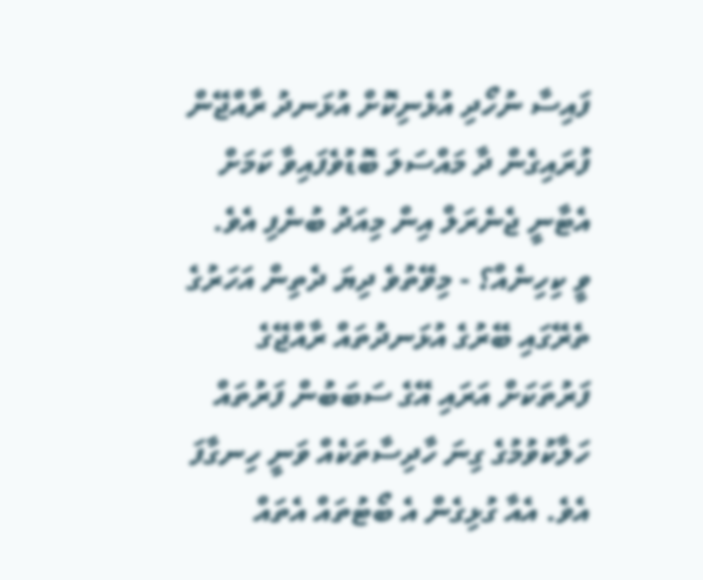ފައިސާ ނުހޯދި އުޅެނިކޮށް އުޅަނދު ރާއްޖޭން ފުރައިގެން ދާ މައްސަލަ ބޮޑުވެފައިވާ ކަމަށް އެޓާނީ ޖެނެރަލް އިން މިއަދު ބުނެފި އެވެ.
ވީ ކިހިނެއް؟ - މިވޭތުވެ ދިޔަ ދެތިން އަހަރުގެ ތެރޭގައި ބޭރުގެ އުޅަނދުތައް ރާއްޖޭގެ ފަރުތަކަށް އަރައި އޭގެ ސަބަބުން ފަރުތައް ހަލާކުވުމުގެ ގިނަ ހާދިސާތަކެއް ވަނީ ހިނގާފަ އެވެ. އެއާ ގުޅިގެން އެ ބޯޓުތައް އެތައް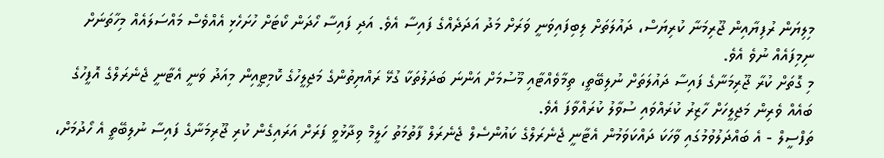މިލިޔަން ރުފިޔާއިން ޖޫރިމަނާ ކުރިޔަސް، ދައުލަތަށް ލިބިފައިވަނީ ވަރަށް މަދު އަދަދެއްގެ ފައިސާ އެވެ. އަދި ފައިސާ ހޯދަން ކޯޓަށް ހުށަހެޅި އެއްވެސް މައްސަލައެއް މިހާތަނަށް ނިމިފައެއް ނުވެ އެވެ.
މި ގޮތަށް ކުރާ ޖޫރިމަނާގެ ފައިސާ ދައުލަތަށް ނުލިބޭތީ، ތިމާވެއްޓާއި މޫސުމަށް އަންނަ ބަދަލުތަކާ ގުޅޭ ރައްޔިތުންގެ މަޖިލީހުގެ ކޮމިޓީއިން މިއަދު ވަނީ އެޓާނީ ޖެނެރަލްގެ އޮފީހުގެ ބައެއް ވެރިން މަޖިލީހަށް ހާޒިރު ކުރައްވައި ސުވާލު ކުރައްވާފަ އެވެ.
ތަފްސީލް - އެ ބައްދަލުވުމުގައި ވާހަކަ ދައްކަވަމުން އެޓާނީ ޖެނެރަލްގެ ކައުންސެލް ޖެނެރަލް ފާތުމަތު ހަލީމް ވިދާޅުވީ ފަރަށް އަރައިގެން ކުރި ޖޫރިމަނާގެ ފައިސާ ނުލިބޭތީ އެ ހޯދުމަށް،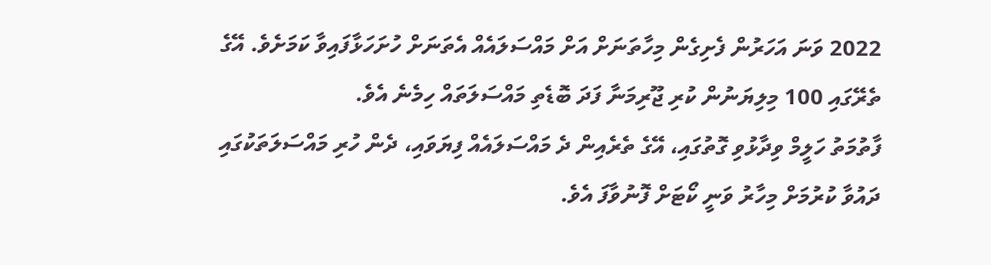2022 ވަނަ އަހަރުން ފެށިގެން މިހާތަނަށް އަށް މައްސަލައެއް އެތަނަށް ހުށަހަޅާފައިވާ ކަމަށެވެ. އޭގެ ތެރޭގައި 100 މިލިޔަނުން ކުރި ޖޫރިމަނާ ފަދަ ބޮޑެތި މައްސަލަތައް ހިމެނެ އެވެ.
ފާތުމަތު ހަލީމް ވިދާޅުވި ގޮތުގައި، އޭގެ ތެރެއިން ދެ މައްސަލައެއް ފިޔަވައި، ދެން ހުރި މައްސަލަތަކުގައި ދައުވާ ކުރުމަށް މިހާރު ވަނީ ކޯޓަށް ފޮނުވާފަ އެވެ.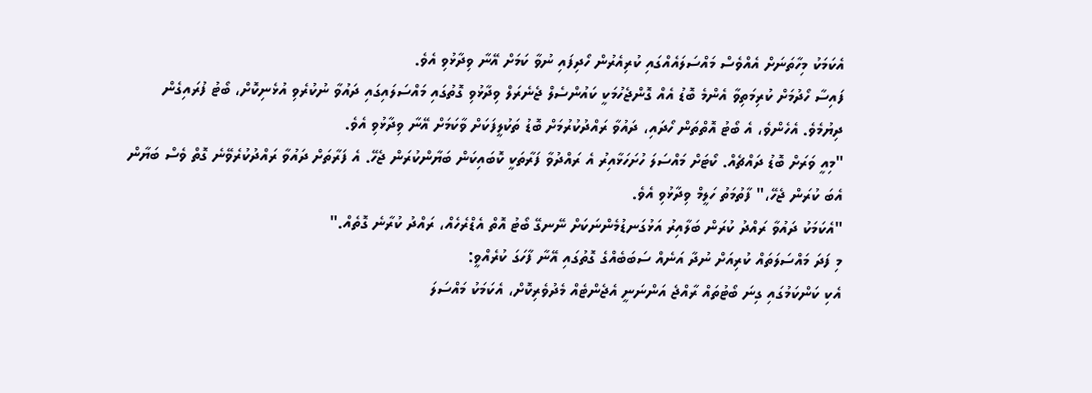އެކަމަކު މިހާތަނަށް އެއްވެސް މައްސަލައެއްގައި ކުރިއެރުން ހޯދިފައި ނުވާ ކަމަށް އޭނާ ވިދާޅުވި އެވެ.
ފައިސާ ހޯދުމަށް ކުރިމަތިވާ އެންމެ ބޮޑު އެއް ގޮންޖެހުމަކީ ކައުންސެލް ޖެނެރަލް ވިދާޅުވި ގޮތުގައި މައްސަލައިގައި ދައުވާ ނުކުރެވި އުޅެނިކޮށް، ބޯޓު ފުރައިގެން ދިޔުމެވެ. އެހެންވެ، އެ ބޯޓު އޮތްތަން ހޯދައި، ދައުވާ ރައްދުކުރުމަށް ބޮޑު ތަކުލީފަކަށް ވާކަމަށް އޭނާ ވިދާޅުވި އެވެ.
"މިއީ ވަރަށް ބޮޑު ދައްޗެއް. ކޯޓަށް މައްސަލަ ހުށަހަޅާއިރު އެ ރައްދުވާ ފަރާތަކީ ކޮބައިކަން ބަޔާންކުރަން ޖެހޭ. އެ ފަރާތަށް ދައުވާ ރައްދުކުރެވޭނެ ގޮތް ވެސް ބަޔާން އެބަ ކުރަން ޖެހޭ،" ފާތުމަތު ހަލީމް ވިދާޅުވި އެވެ.
"އެކަމަކު ދައުވާ ރައްދު ކުރަން ބަލާއިރު އަޅުގަނޑުމެންނަކަށް ނޭނގޭ ބޯޓު އޮތް އެޑްރެހެއް، ރައްދު ކުރާނެ ގޮތެއް."
މި ފަދަ މައްސަލަތައް ކުރިއަށް ނުދާ އަނެއް ސަބަބެއްގެ ގޮތުގައި އޭނާ ފާހަގަ ކުރެއްވީ:
އެކި ކަންކަމުގައި ގިނަ ބޯޓުތައް ރާއްޖެ އަންނަނީ އެޖެންޓެއް މެދުވެރިކޮށް، އެކަމަކު މައްސަލަ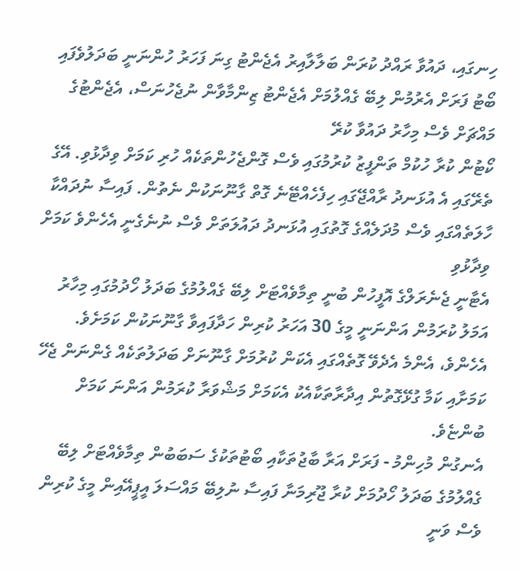ހިނގައި، ދައުވާ ރައްދު ކުރަން ބަލާލާއިރު އެޖެންޓު ގިނަ ފަހަރު ހުންނަނީ ބަދަލުވެފައި
ބޯޓު ފަރަށް އެރުމުން ލިބޭ ގެއްލުމަށް އެޖެންޓު ޒިންމާވާން ނުޖެހުނަސް، އެޖެންޓުގެ މައްޗަށް ވެސް މިހާރު ދައުވާ ކުރޭ
ކޯޓުން ކުރާ ހުކުމް ތަންފީޒު ކުރުމުގައި ވެސް ގޮންޖެހުންތަކެއް ހުރި ކަމަށް ވިދާޅުވި. އޭގެ ތެރޭގައި އެ އުޅަނދު ރާއްޖޭގައި ހިފެހެއްޓޭނެ ގޮތް ގާނޫނަކުން ނެތުން. ފައިސާ ނުދައްކާ ހާލަތެއްގައި ވެސް މުދަލެއްގެ ގޮތުގައި އުޅަނދު ދައުލަތަށް ވެސް ނުނެގެނީ އެހެންވެ ކަމަށް ވިދާޅުވި
އެޓާނީ ޖެނެރަލްގެ އޮފީހުން ބުނީ ތިމާވެއްޓަށް ލިބޭ ގެއްލުމުގެ ބަދަލު ހޯދުމުގައި މިހާރު އަމަލު ކުރަމުން އަންނަނީ މީގެ 30 އަހަރު ކުރިން ހަދާފައިވާ ގާނޫނަކުން ކަމަށެވެ. އެހެންވެ، އެންމެ އެދެވޭ ގޮތެއްގައި އެކަން ކުރުމަށް ގާނޫނަށް ބަދަލުތަކެއް ގެންނަން ޖެހޭ ކަމަށާއި ކަމާ ގުޅޭގޮތުން އިދާރާތަކާއެކު އެކަމަށް މަޝްވަރާ ކުރަމުން އަންނަ ކަމަށް ބުންޏެވެ.
އެނގުން މުހިންމު - ފަރަށް އަރާ ބާޖުތަކާއި ބޯޓުތަކުގެ ސަބަބުން ތިމާވެއްޓަށް ލިބޭ ގެއްލުމުގެ ބަދަލު ހޯދުމަށް ކުރާ ޖޫރިމަނާ ފައިސާ ނުލިބޭ މައްސަލަ އީޕީއޭއިން މީގެ ކުރިން ވެސް ވަނީ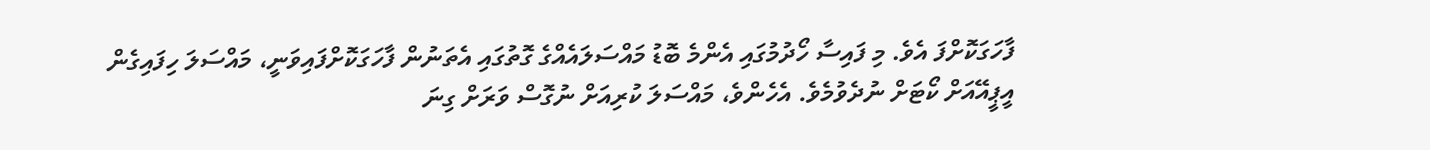ފާހަގަކޮށްފަ އެވެ. މި ފައިސާ ހޯދުމުގައި އެންމެ ބޮޑު މައްސަލައެއްގެ ގޮތުގައި އެތަނުން ފާހަގަކޮށްފައިވަނީ، މައްސަލަ ހިފައިގެން އީޕީއޭއަށް ކޯޓަށް ނުދެވުމެވެ. އެހެންވެ، މައްސަލަ ކުރިއަށް ނުގޮސް ވަރަށް ގިނަ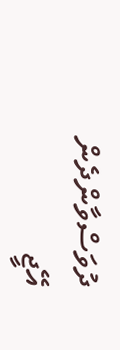ދުވަސްވާންދެން އޭޖީ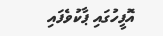އޮފީހުގައި ޕާކުވެފައި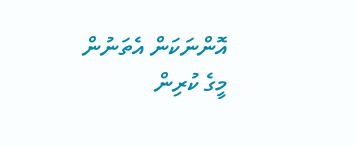އޮންނަކަން އެތަނުން މީގެ ކުރިން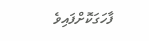ފާހަގަކޮށްފައިވެ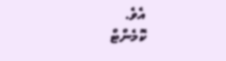އެވެ.
ކޮމެންޓް